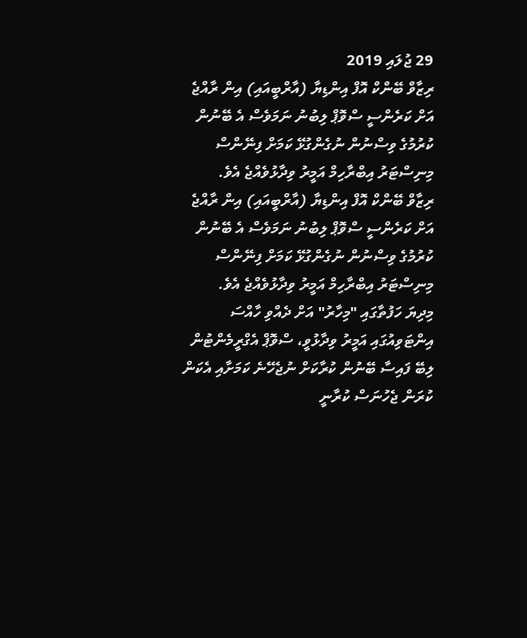29 ޖުލައި 2019
ރިޒާވް ބޭންކް އޮފް އިންޑިޔާ (އާރްބީއައި) އިން ރާއްޖެ އަށް ކަރެންސީ ސްވޮޕް ލިބުނު ނަމަވެސް އެ ބޭނުން ކުރުމުގެ ވިސްނުން ނުގެންގުޅޭ ކަމަށް ފިނޭންސް މިނިސްޓަރު އިބްރާހިމް އަމީރު ވިދާޅުވެއްޖެ އެވެ.
ރިޒާވް ބޭންކް އޮފް އިންޑިޔާ (އާރްބީއައި) އިން ރާއްޖެ އަށް ކަރެންސީ ސްވޮޕް ލިބުނު ނަމަވެސް އެ ބޭނުން ކުރުމުގެ ވިސްނުން ނުގެންގުޅޭ ކަމަށް ފިނޭންސް މިނިސްޓަރު އިބްރާހިމް އަމީރު ވިދާޅުވެއްޖެ އެވެ.
މިދިޔަ ހަފުތާގައި "މިހާރު" އަށް ދެއްވި ހާއްސަ އިންޓަވިއުގައި އަމީރު ވިދާޅުވީ، ސްވޮޕް އެގްރީމެންޓުން ލިބޭ ފައިސާ ބޭނުން ކުރާކަށް ނުޖެހޭނެ ކަމަށާއި އެކަން ކުރަން ޖެހުނަސް ކުރާނީ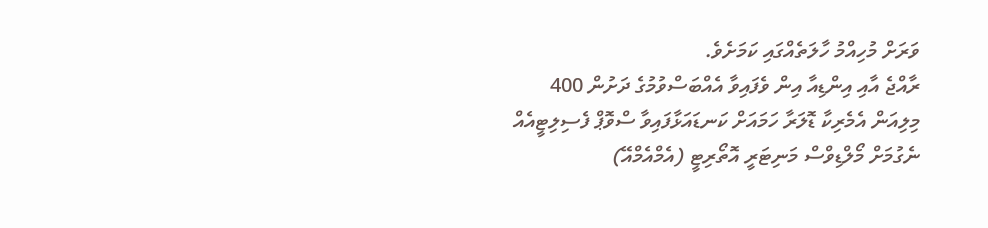ވަރަށް މުހިއްމު ހާލަތެއްގައި ކަމަށެވެ.
ރާއްޖެ އާއި އިންޑިއާ އިން ވެފައިވާ އެއްބަސްވުމުގެ ދަށުން 400 މިލިއަން އެމެރިކާ ޑޮލަރާ ހަމައަށް ކަނޑައަޅާފައިވާ ސްވޮޕް ފެސިލިޓީއެއް ނެގުމަށް މޯލްޑިވްސް މަނިޓަރީ އޮތޯރިޓީ (އެމްއެމްއޭ)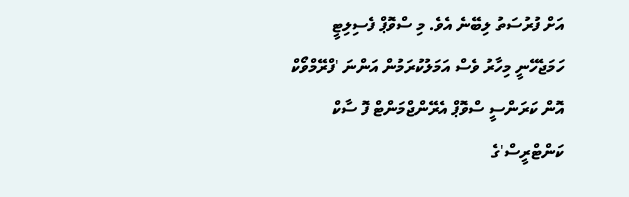އަށް ފުރުސަތު ލިބޭނެ އެވެ. މި ސްވޮޕް ފެސިލިޓީ ހަމަޖެހޭނީ މިހާރު ވެސް އަމަލުކުރަމުން އަންނަ 'ފްރޭމްވޯކް އޮން ކަރަންސީ ސްވޮޕް އެރޭންޖްމަންޓް ފޮ ސާކް ކަންޓްރީސް'ގެ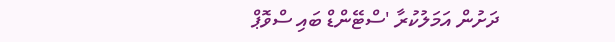ދަށުން އަމަލުކުރާ 'ސްޓޭންޑް ބައި ސްވޮޕް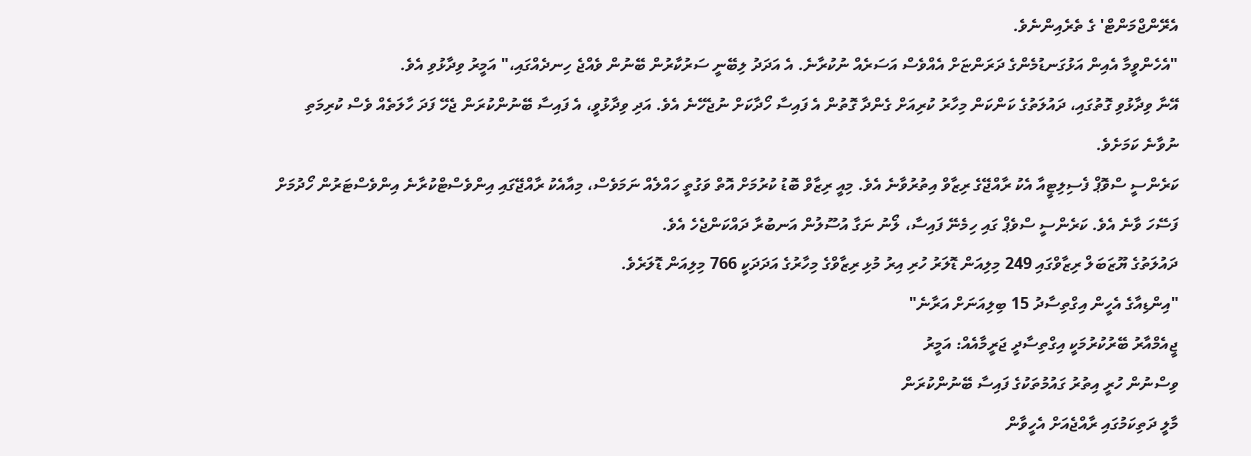އެރޭންޖްމަންޓް' ގެ ތެރެއިންނެވެ.
"އެހެންވީމާ އެއިން އަޅުގަނޑުމެންގެ ދަރަންޏަށް އެއްވެސް އަސަރެއް ނުކުރާނެ. އެ އަދަދު ލިބޭނީ ސަރުކާރުން ބޭނުން ވެއްޖެ ހިނދެއްގައި،" އަމީރު ވިދާޅުވި އެވެ.
އޭނާ ވިދާޅުވި ގޮތުގައި، ދައުލަތުގެ ކަންކަން މިހާރު ކުރިއަށް ގެންދާ ގޮތުން އެ ފައިސާ ހޯދާކަށް ނުޖެހޭނެ އެވެ. އަދި ވިދާޅުވީ، އެ ފައިސާ ބޭނުންކުރަން ޖެހޭ ފަދަ ހާލަތެއް ވެސް ކުރިމަތި ނުވާނެ ކަމަށެވެ.
ކަރެންސީ ސްވޮޕް ފެސިލިޓީއާ އެކު ރާއްޖޭގެ ރިޒާވް އިތުރުވާނެ އެވެ. މިއީ ރިޒާވް ބޮޑު ކުރުމަށް އޮތް ވަގުތީ ހައްލެއް ނަމަވެސް، މިއާއެކު ރާއްޖޭގައި އިންވެސްޓްކުރާނެ އިންވެސްޓަރުން ހޯދުމަށް ފަސޭހަ ވާނެ އެވެ. ކަރެންސީ ސްވެޕް ގައި ހިމެނޭ ފައިސާ، ލޯނު ނަގާ އުސޫލުން އަނބުރާ ދައްކަންޖެހެ އެވެ.
ދައުލަތުގެ ޔޫޒަބަލް ރިޒާވްގައި 249 މިލިއަން ޑޮލަރު ހުރި އިރު މުޅި ރިޒާވްގެ މިހާރުގެ އަދަދަކީ 766 މިލިއަން ޑޮލަރެވެ.
"އިންޑިއާގެ އެހީން އިގްތިސާދު 15 ބިލިއަނަށް އަރާނެ"
ޖީއެމްއާރު ބޭރުކުރުމަކީ އިގްތިސާދީ ޖަރީމާއެއް: އަމީރު
ވިސްނުން ހުރީ އިތުރު ގައުމުތަކުގެ ފައިސާ ބޭނުންކުރަން
މާލީ ދަތިކަމުގައި ރާއްޖެއަށް އެހީވާން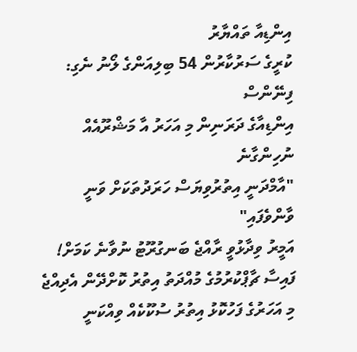އިންޑިއާ ތައްޔާރު
ކުރީގެ ސަރުކާރުން 54 ބިލިއަންގެ ލޯނު ނެގި: ފިނޭންސް
އިންޑިއާގެ ދަރަނިން މި އަހަރު އާ މަޝްރޫއެއް ނުހިންގާނެ
"އާމްދަނީ އިތުރުވިޔަސް ހަރަދުތަކަށް ވަނީ ވާންވެފައި"
އަމީރު ވިދާޅުވީ ރާއްޖެ ބަނގުރޫޓު ނުވާނެ ކަމަށް!
ފައިސާ ޗާޕްކުރުމުގެ މުއްދަތު އިތުރު ކޮށްދޭން އެދިއްޖެ
މި އަހަރުގެ ފަހުކޮޅު އިތުރު ސުކޫކެއް ވިއްކަނީ